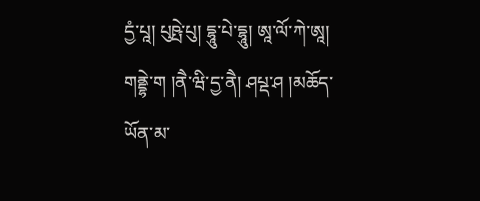དྱཾ་པཱ། པུཥྤེ་པུ། དྷཱུ་པེ་དྷཱུ། ཨཱ་ལོ་ཀེ་ཨཱ། གནྡྷེ་ག །ནཻ་ཝི་དྱ་ནཻ། ཤཔྡ་ཤ །མཆོད་ཡོན་མ་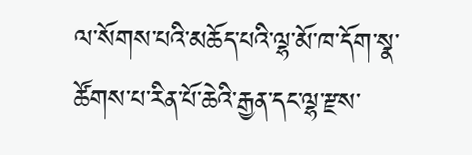ལ་སོགས་པའི་མཆོད་པའི་ལྷ་མོ་ཁ་དོག་སྣ་ཚོགས་པ་རིན་པོ་ཆེའི་རྒྱན་དང་ལྷ་རྫས་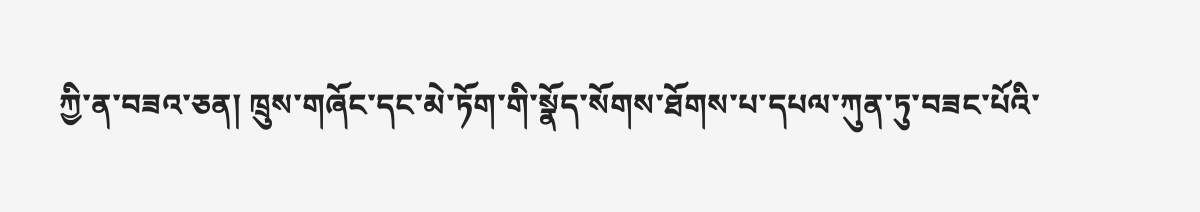ཀྱི་ན་བཟའ་ཅན། ཁྲུས་གཞོང་དང་མེ་ཏོག་གི་སྣོད་སོགས་ཐོགས་པ་དཔལ་ཀུན་ཏུ་བཟང་པོའི་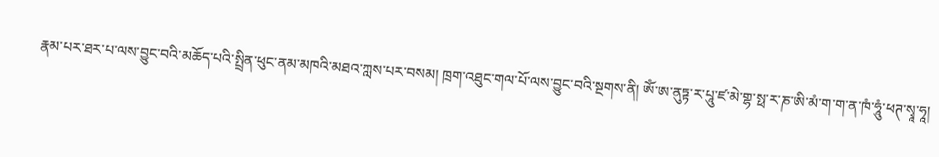རྣམ་པར་ཐར་པ་ལས་བྱུང་བའི་མཆོད་པའི་སྤྲིན་ཕུང་ནམ་མཁའི་མཐའ་ཀླས་པར་བསམ། ཁྲག་འཐུང་གལ་པོ་ལས་བྱུང་བའི་སྔགས་ནི། ཨོཾ་ཨ་ནུཏྟ་ར་པཱུ་ཛ་མེ་གྷ་སྥ་ར་ཎ་ཨི་མཾ་ག་ག་ན་ཁཾ་ཧཱུཾ་ཕཊ་སྭཱ་ཧཱ།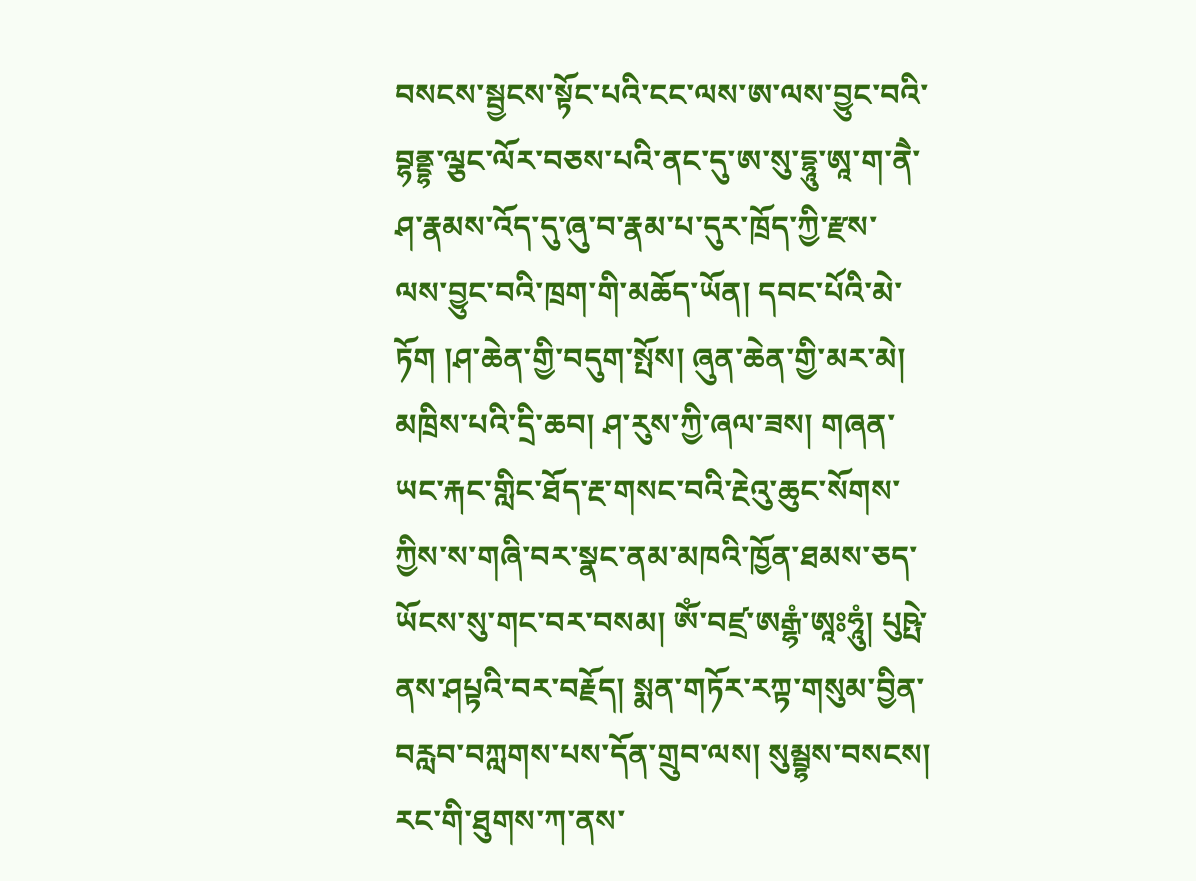བསངས་སྦྱངས་སྟོང་པའི་ངང་ལས་ཨ་ལས་བྱུང་བའི་བྷནྡྷ་ལྕང་ལོར་བཅས་པའི་ནང་དུ་ཨ་སུ་དྷཱུ་ཨཱ་ག་ནཻ་ཤ་རྣམས་འོད་དུ་ཞུ་བ་རྣམ་པ་དུར་ཁྲོད་ཀྱི་རྫས་ལས་བྱུང་བའི་ཁྲག་གི་མཆོད་ཡོན། དབང་པོའི་མེ་ཏོག །ཤ་ཆེན་གྱི་བདུག་སྤོས། ཞུན་ཆེན་གྱི་མར་མེ། མཁྲིས་པའི་དྲི་ཆབ། ཤ་རུས་ཀྱི་ཞལ་ཟས། གཞན་ཡང་རྐང་གླིང་ཐོད་རྔ་གསང་བའི་རྔེའུ་ཆུང་སོགས་ཀྱིས་ས་གཞི་བར་སྣང་ནམ་མཁའི་ཁྱོན་ཐམས་ཅད་ཡོངས་སུ་གང་བར་བསམ། ཨོཾ་བཛྲ་ཨརྒྷཾ་ཨཱཿཧཱུཾ། པུཥྤེ་ནས་ཤཔྟའི་བར་བརྗོད། སྨན་གཏོར་རཀྟ་གསུམ་བྱིན་བརླབ་བཀླགས་པས་དོན་གྲུབ་ལས། སུམྦྷས་བསངས། རང་གི་ཐུགས་ཀ་ནས་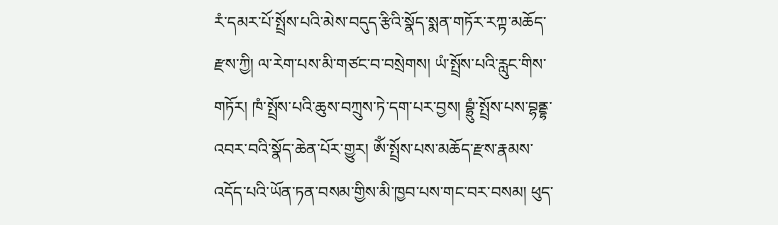རཾ་དམར་པོ་སྤྲོས་པའི་མེས་བདུད་རྩིའི་སྣོད་སྨན་གཏོར་རཀྟ་མཆོད་རྫས་ཀྱི། ལ་རེག་པས་མི་གཙང་བ་བསྲེགས། ཡཾ་སྤྲོས་པའི་རླུང་གིས་གཏོར། ཁཾ་སྤྲོས་པའི་ཆུས་བཀྲུས་ཏེ་དག་པར་བྱས། བྷྲུཾ་སྤྲོས་པས་བྷནྡྷ་འབར་བའི་སྣོད་ཆེན་པོར་གྱུར། ཨོཾ་སྤྲོས་པས་མཆོད་རྫས་རྣམས་འདོད་པའི་ཡོན་ཏན་བསམ་གྱིས་མི་ཁྱབ་པས་གང་བར་བསམ། ཕུད་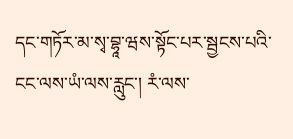དང་གཏོར་མ་སྭ་བྷཱ་ཝས་སྟོང་པར་སྦྱངས་པའི་ངང་ལས་ཡཾ་ལས་རླུང་། རཾ་ལས་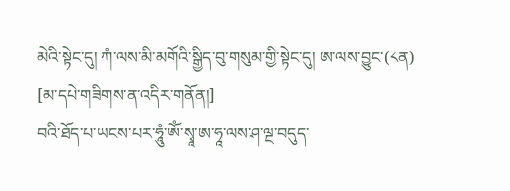མེའི་སྟེང་དུ། ཀཾ་ལས་མི་མགོའི་སྒྱིད་བུ་གསུམ་གྱི་སྟེང་དུ། ཨ་ལས་བྱུང་(༨ན)
[མ་དཔེ་གཟིགས་ན་འདིར་གནོན།]
བའི་ཐོད་པ་ཡངས་པར་ཧཱུཾ་ཨོཾ་སྭཱ་ཨ་ཧཱ་ལས་ཤ་ལྔ་བདུད་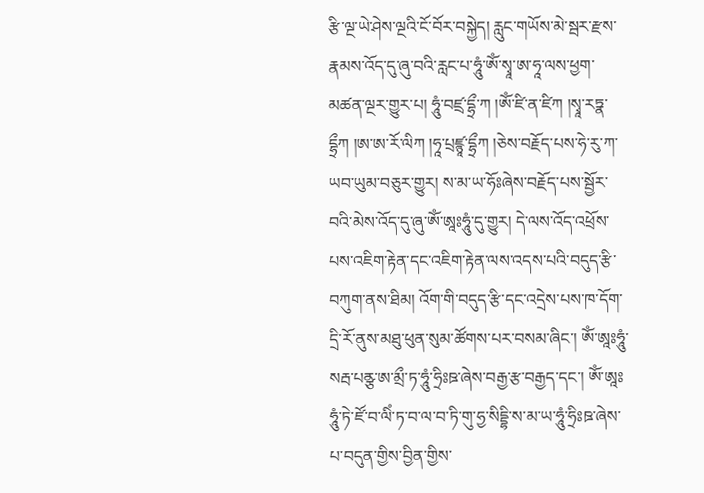རྩི་ལྔ་ཡེ་ཤེས་ལྔའི་ངོ་བོར་བསྐྱེད། རླུང་གཡོས་མེ་སྦར་རྫས་རྣམས་འོད་དུ་ཞུ་བའི་རླང་པ་ཧཱུཾ་ཨོཾ་སྭཱ་ཨ་ཧཱ་ལས་ཕྱག་མཚན་ལྔར་གྱུར་པ། ཧཱུཾ་བཛྲ་དྷྲྀ་ཀ །ཨོཾ་ཛི་ན་ཛིཀ །སྭཱ་རཏྣ་དྷྲྀཀ །ཨ་ཨ་རོ་ལིཀ །ཧཱ་པྲཛྙཱ་དྷྲྀཀ །ཅེས་བརྗོད་པས་ཧེ་རུ་ཀ་ཡབ་ཡུམ་བཅུར་གྱུར། ས་མ་ཡ་ཧོཿཞེས་བརྗོད་པས་སྦྱོར་བའི་མེས་འོད་དུ་ཞུ་ཨོཾ་ཨཱཿཧཱུཾ་དུ་གྱུར། དེ་ལས་འོད་འཕྲོས་པས་འཇིག་རྟེན་དང་འཇིག་རྟེན་ལས་འདས་པའི་བདུད་རྩི་བཀུག་ནས་ཐིམ། འོག་གི་བདུད་རྩི་དང་འདྲེས་པས་ཁ་དོག་དྲི་རོ་ནུས་མཐུ་ཕུན་སུམ་ཚོགས་པར་བསམ་ཞིང་། ཨོཾ་ཨཱཿཧཱུཾ་སརྦ་པནྩ་ཨ་མྲྀ་ཏ་ཧཱུཾ་ཧྲིཿཋ་ཞེས་བརྒྱ་རྩ་བརྒྱད་དང་། ཨོཾ་ཨཱཿཧཱུཾ་ཏེ་ཛོ་བ་ལིཾ་ཏ་བ་ལ་བ་ཏི་གུ་ཧྱ་སིདྡྷི་ས་མ་ཡ་ཧཱུཾ་ཧྲིཿཋ་ཞེས་པ་བདུན་གྱིས་བྱིན་གྱིས་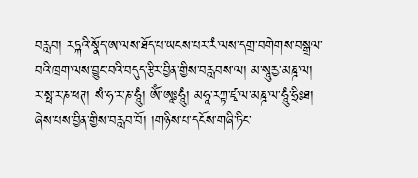བརླབ། རཏྐའི་སྣོད་ཨ་ལས་ཐོད་པ་ཡངས་པར་རཾ་ལས་དགྲ་བགེགས་བསྒྲལ་བའི་ཁྲག་ལས་བྱུང་བའི་བདུད་རྩིར་བྱིན་གྱིས་བརླབས་ལ། མ་སཱུརྱ་མཎྜ་ལ། ར་སྥ་ར་ཎ་ཕཊ། སཾ་ཧ་ར་ཎ་ཧཱུཾ། ཨོཾ་ཨཱཿཧཱུཾ། མཧཱ་རཀྟ་ཛྭ་ལ་མཎྜ་ལ་ཧཱུཾ་ཧྲིཿཐ། ཞེས་པས་བྱིན་གྱིས་བརླབ་བོ། །གཉིས་པ་དངོས་གཞི་ཏིང་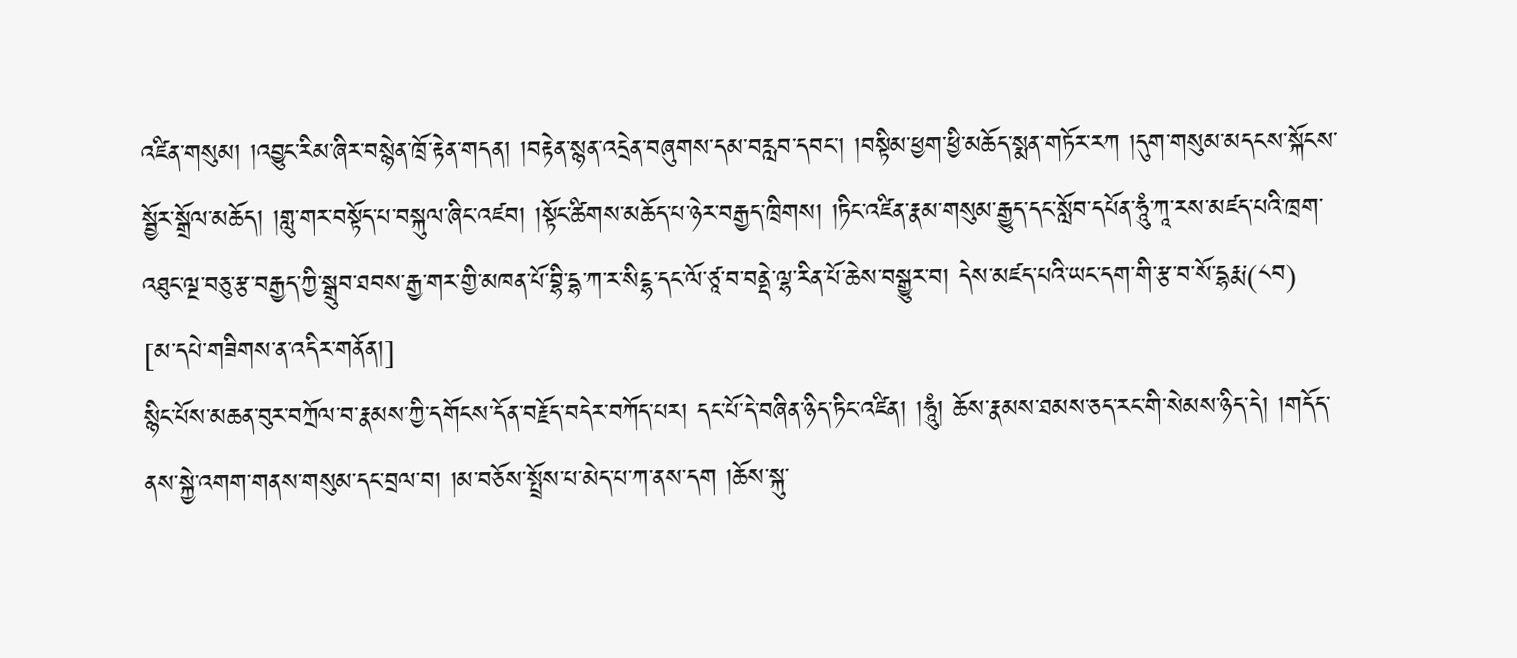འཛིན་གསུམ། །འབྱུང་རིམ་ཞིར་བསྙེན་ཁྲོ་རྟེན་གདན། །བརྟེན་སྙན་འདྲེན་བཞུགས་དམ་བརླབ་དབང་། །བསྟིམ་ཕྱག་ཕྱི་མཆོད་སྨན་གཏོར་རཀ །དུག་གསུམ་མདངས་སྐོངས་སྦྱོར་སྒྲོལ་མཆོད། །གླུ་གར་བསྟོད་པ་བསྐུལ་ཞིང་འཛབ། །སྟོང་ཚིགས་མཆོད་པ་ཉེར་བརྒྱད་ཁྲིགས། །ཏིང་འཛིན་རྣམ་གསུམ་རྒྱུད་དང་སློབ་དཔོན་ཧཱུཾ་ཀཱ་རས་མཛད་པའི་ཁྲག་འཐུང་ལྔ་བཅུ་རྩ་བརྒྱད་ཀྱི་སྒྲུབ་ཐབས་རྒྱ་གར་གྱི་མཁན་པོ་བྷི་དྷ་ཀ་ར་སིངྷ་དང་ལོ་ཙཱ་བ་བནྡེ་ལྷ་རིན་པོ་ཆེས་བསྒྱུར་བ། དེས་མཛད་པའི་ཡང་དག་གི་རྩ་བ་སོ་དྷརྨ་(༨བ)
[མ་དཔེ་གཟིགས་ན་འདིར་གནོན།]
སྙིང་པོས་མཆན་བུར་བཀྲོལ་བ་རྣམས་ཀྱི་དགོངས་དོན་བརྗོད་བདེར་བཀོད་པར། དང་པོ་དེ་བཞིན་ཉིད་ཏིང་འཛིན། །ཧཱུཾ། ཆོས་རྣམས་ཐམས་ཅད་རང་གི་སེམས་ཉིད་དེ། །གདོད་ནས་སྐྱེ་འགག་གནས་གསུམ་དང་བྲལ་བ། །མ་བཅོས་སྤྲོས་པ་མེད་པ་ཀ་ནས་དག །ཆོས་སྐུ་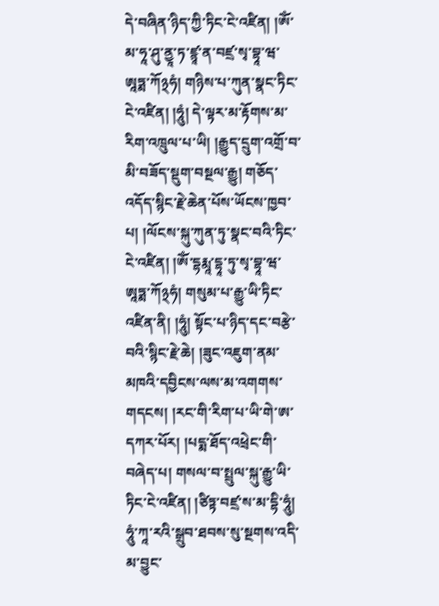དེ་བཞིན་ཉིད་ཀྱི་ཏིང་ངེ་འཛིན། །ཨོཾ་མ་ཧཱ་ཤུ་ནྱཱ་ཏ་ཛྙཱ་ན་བཛྲ་སྭ་བྷཱ་ཝ་ཨཱཏྨ་ཀོ྅ཧཾ། གཉིས་པ་ཀུན་སྣང་ཏིང་ངེ་འཛིན། །ཧཱུཾ། དེ་ལྟར་མ་རྟོགས་མ་རིག་འཁྲུལ་པ་ཡི། །རྒྱུད་དྲུག་འགྲོ་བ་མི་བཟོད་སྡུག་བསྔལ་རྒྱུ། གཅོད་འདོད་སྙིང་རྗེ་ཆེན་པོས་ཡོངས་ཁྱབ་པ། །ལོངས་སྐུ་ཀུན་ཏུ་སྣང་བའི་ཏིང་ངེ་འཛིན། །ཨོཾ་དྷརྨཱ་དྷཱ་ཏུ་སྭ་བྷཱ་ཝ་ཨཱཏྨ་ཀོ྅ཧཾ། གསུམ་པ་རྒྱུ་ཡི་ཏིང་འཛིན་ནི། །ཧཱུཾ། སྟོང་པ་ཉིད་དང་བརྩེ་བའི་སྙིང་རྗེ་ཆེ། །ཟུང་འཇུག་ནམ་མཁའི་དབྱིངས་ལས་མ་འགགས་གདངས། །རང་གི་རིག་པ་ཡི་གེ་ཨ་དཀར་པོར། །པདྨ་ཐོད་འཕྲེང་གི་བཞེད་པ། གསལ་བ་སྤྲུལ་སྐུ་རྒྱུ་ཡི་ཏིང་ངེ་འཛིན། །ཙིཏྟ་བཛྲ་ས་མ་དྷི་ཧཱུཾ། ཧཱུཾ་ཀཱ་རའི་སྒྲུབ་ཐབས་སུ་སྔགས་འདི་མ་བྱུང་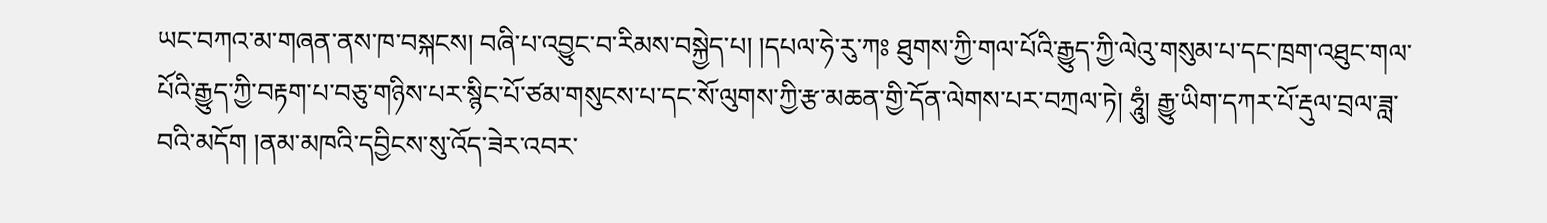ཡང་བཀའ་མ་གཞན་ནས་ཁ་བསྐངས། བཞི་པ་འབྱུང་བ་རིམས་བསྐྱེད་པ། །དཔལ་ཧེ་རུ་ཀཿ ཐུགས་ཀྱི་གལ་པོའི་རྒྱུད་ཀྱི་ལེའུ་གསུམ་པ་དང་ཁྲག་འཐུང་གལ་པོའི་རྒྱུད་ཀྱི་བརྟག་པ་བཅུ་གཉིས་པར་སྙིང་པོ་ཙམ་གསུངས་པ་དང་སོ་ལུགས་ཀྱི་རྩ་མཆན་གྱི་དོན་ལེགས་པར་བཀྲལ་ཏེ། ཧཱུཾ། རྒྱུ་ཡིག་དཀར་པོ་རྡུལ་བྲལ་ཟླ་བའི་མདོག །ནམ་མཁའི་དབྱིངས་སུ་འོད་ཟེར་འབར་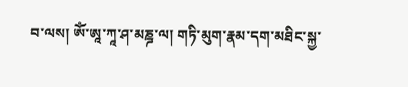བ་ལས། ཨོཾ་ཨཱ་ཀཱ་ཤ་མཎྜ་ལ། གཏི་མུག་རྣམ་དག་མཐིང་སྐྱ་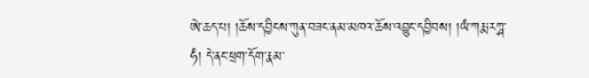ཨེ་ཆད་པ། །ཆོས་དབྱིངས་ཀུན་བཟང་ནམ་མཁའ་ཆོས་འབྱུང་དབྱིབས། །ཡཾ་ཀརྨ་རཀྴ་ཧཾ། དེ་ནང་ཕྲག་དོག་རྣམ་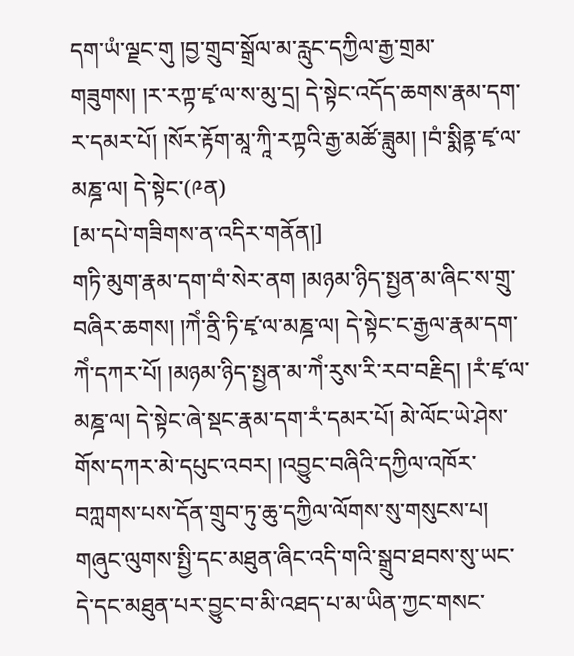དག་ཡཾ་ལྗང་གུ །བྱ་གྲུབ་སྒྲོལ་མ་རླུང་དཀྱིལ་རྒྱ་གྲམ་གཟུགས། །ར་རཀྟ་ཛྭ་ལ་ས་མུ་དྲ། དེ་སྟེང་འདོད་ཆགས་རྣམ་དག་ར་དམར་པོ། །སོར་རྟོག་མཱ་ཀཱི་རཀྟའི་རྒྱ་མཚོ་ཟླུམ། །བཾ་སྨིནྟ་ཛྭ་ལ་མཎྜ་ལ། དེ་སྟེང་(༩ན)
[མ་དཔེ་གཟིགས་ན་འདིར་གནོན།]
གཏི་མུག་རྣམ་དག་བཾ་སེར་ནག །མཉམ་ཉིད་སྤྱན་མ་ཞིང་ས་གྲུ་བཞིར་ཆགས། །ཀེཾ་ནྲི་ཏི་ཛྭ་ལ་མཎྜ་ལ། དེ་སྟེང་ང་རྒྱལ་རྣམ་དག་ཀེཾ་དཀར་པོ། །མཉམ་ཉིད་སྤྱན་མ་ཀེཾ་རུས་རི་རབ་བརྗིད། །རཾ་ཛྭ་ལ་མཎྜ་ལ། དེ་སྟེང་ཞེ་སྡང་རྣམ་དག་རཾ་དམར་པོ། མེ་ལོང་ཡེ་ཤེས་གོས་དཀར་མེ་དཔུང་འབར། །འབྱུང་བཞིའི་དཀྱིལ་འཁོར་བཀླགས་པས་དོན་གྲུབ་ཏུ་ཆུ་དཀྱིལ་ལོགས་སུ་གསུངས་པ། གཞུང་ལུགས་སྤྱི་དང་མཐུན་ཞིང་འདི་གའི་སྒྲུབ་ཐབས་སུ་ཡང་དེ་དང་མཐུན་པར་བྱུང་བ་མི་འཐད་པ་མ་ཡིན་ཀྱང་གསང་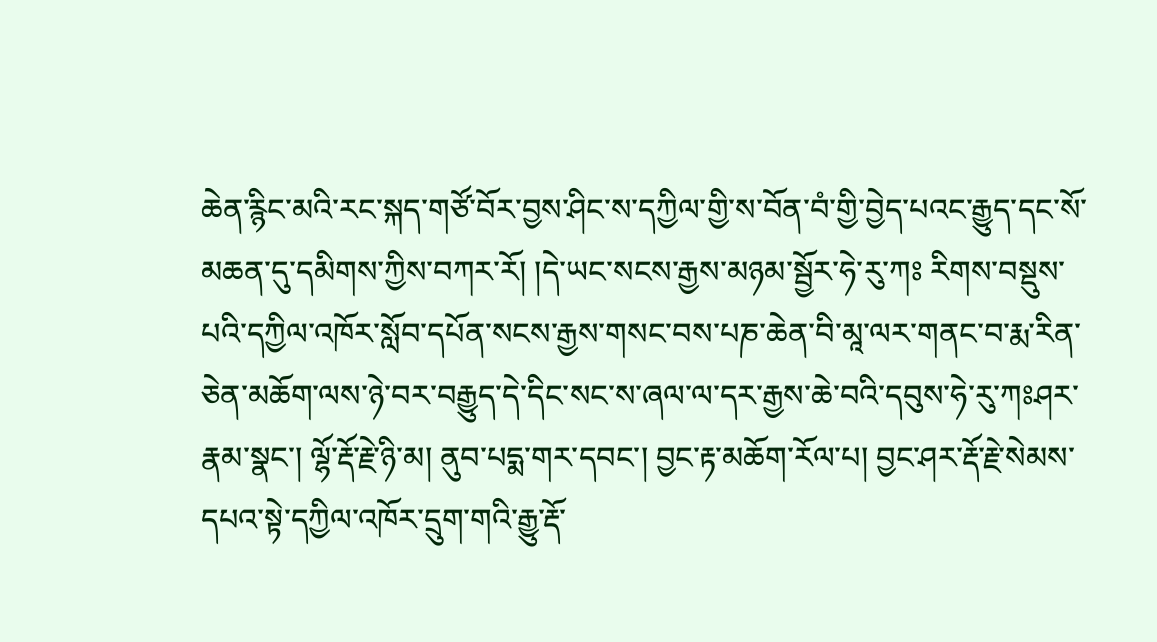ཆེན་རྙིང་མའི་རང་སྐད་གཙོ་བོར་བྱས་ཤིང་ས་དཀྱིལ་གྱི་ས་བོན་བཾ་གྱི་བྱེད་པའང་རྒྱུད་དང་སོ་མཆན་དུ་དམིགས་ཀྱིས་བཀར་རོ། །དེ་ཡང་སངས་རྒྱས་མཉམ་སྦྱོར་ཧེ་རུ་ཀཿ རིགས་བསྡུས་པའི་དཀྱིལ་འཁོར་སློབ་དཔོན་སངས་རྒྱས་གསང་བས་པཎ་ཆེན་བི་མཱ་ལར་གནང་བ་རྨ་རིན་ཅེན་མཆོག་ལས་ཉེ་བར་བརྒྱུད་དེ་དིང་སང་ས་ཞལ་ལ་དར་རྒྱས་ཆེ་བའི་དབུས་ཧེ་རུ་ཀཿཤར་རྣམ་སྣང་། ལྷོ་རྡོ་རྗེ་ཉི་མ། ནུབ་པདྨ་གར་དབང་། བྱང་རྟ་མཆོག་རོལ་པ། བྱང་ཤར་རྡོ་རྗེ་སེམས་དཔའ་སྟེ་དཀྱིལ་འཁོར་དྲུག་གའི་རྒྱུ་རྡོ་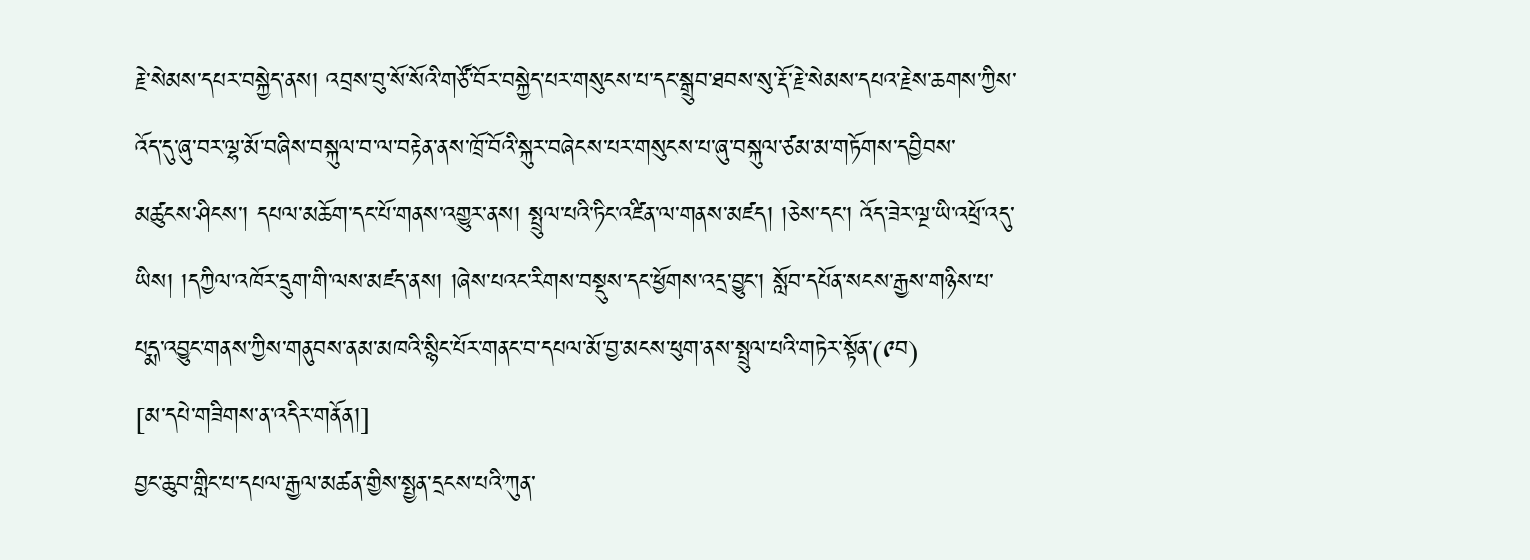རྗེ་སེམས་དཔར་བསྐྱེད་ནས། འབྲས་བུ་སོ་སོའི་གཙོ་བོར་བསྐྱེད་པར་གསུངས་པ་དང་སྒྲུབ་ཐབས་སུ་རྡོ་རྗེ་སེམས་དཔའ་རྗེས་ཆགས་ཀྱིས་འོད་དུ་ཞུ་བར་ལྷ་མོ་བཞིས་བསྐུལ་བ་ལ་བརྟེན་ནས་ཁྲོ་བོའི་སྐུར་བཞེངས་པར་གསུངས་པ་ཞུ་བསྐུལ་ཙམ་མ་གཏོགས་དབྱིབས་མཚུངས་ཤིངས་། དཔལ་མཆོག་དང་པོ་གནས་འགྱུར་ནས། སྤྲུལ་པའི་ཏིང་འཛིན་ལ་གནས་མཛད། །ཅེས་དང་། འོད་ཟེར་ལྔ་ཡི་འཕྲོ་འདུ་ཡིས། །དཀྱིལ་འཁོར་དྲུག་གི་ལས་མཛད་ནས། །ཞེས་པའང་རིགས་བསྡུས་དང་ཕྱོགས་འདྲ་བྱུང་། སློབ་དཔོན་སངས་རྒྱས་གཉིས་པ་པདྨ་འབྱུང་གནས་ཀྱིས་གནུབས་ནམ་མཁའི་སྙིང་པོར་གནང་བ་དཔལ་མོ་བྱ་མངས་ཕུག་ནས་སྤྲུལ་པའི་གཏེར་སྟོན་(༩བ)
[མ་དཔེ་གཟིགས་ན་འདིར་གནོན།]
བྱང་ཆུབ་གླིང་པ་དཔལ་རྒྱལ་མཚན་གྱིས་སྤྱན་དྲངས་པའི་ཀུན་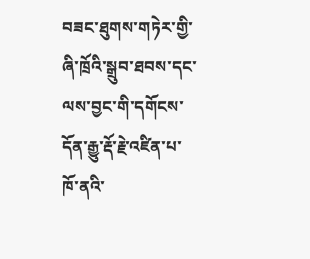བཟང་ཐུགས་གཏེར་གྱི་ཞི་ཁྲོའི་སྒྲུབ་ཐབས་དང་ལས་བྱང་གི་དགོངས་དོན་རྒྱུ་རྡོ་རྗེ་འཛིན་པ་ཁོ་ནའི་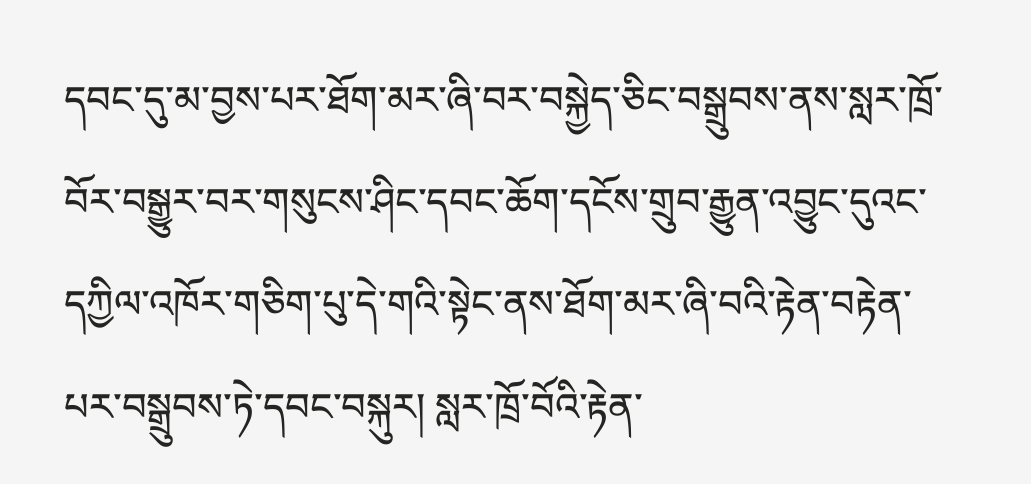དབང་དུ་མ་བྱས་པར་ཐོག་མར་ཞི་བར་བསྐྱེད་ཅིང་བསྒྲུབས་ནས་སླར་ཁྲོ་བོར་བསྒྱུར་བར་གསུངས་ཤིང་དབང་ཆོག་དངོས་གྲུབ་རྒྱུན་འབྱུང་དུའང་དཀྱིལ་འཁོར་གཅིག་པུ་དེ་གའི་སྟེང་ནས་ཐོག་མར་ཞི་བའི་རྟེན་བརྟེན་པར་བསྒྲུབས་ཏེ་དབང་བསྐུར། སླར་ཁྲོ་བོའི་རྟེན་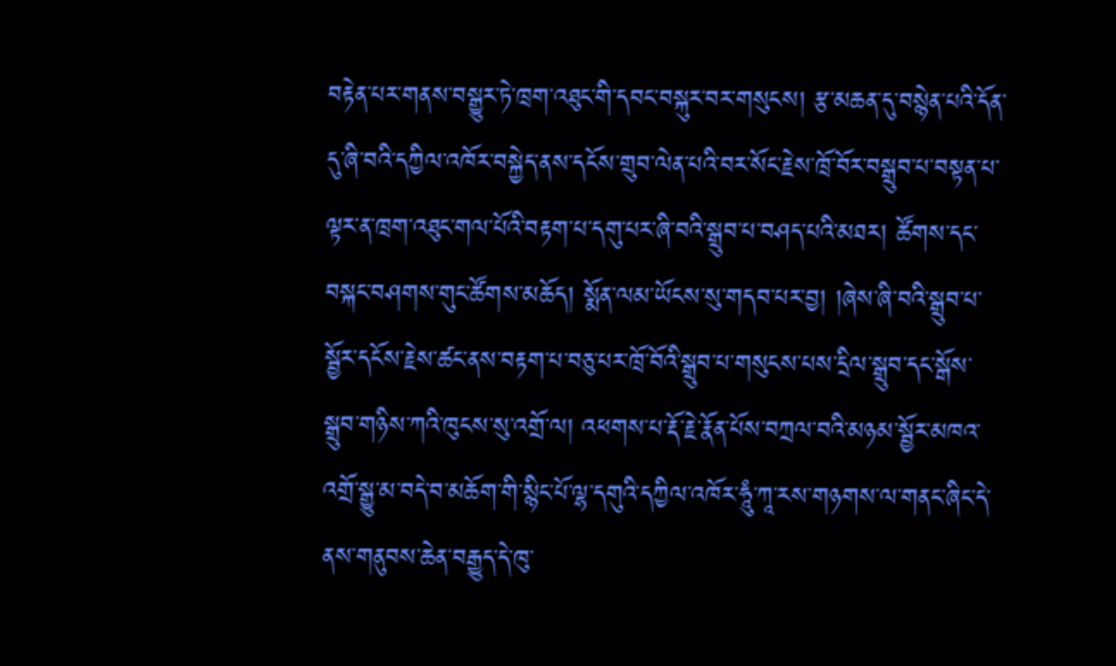བརྟེན་པར་གནས་བསྒྱུར་ཏེ་ཁྲག་འཐུང་གི་དབང་བསྐུར་བར་གསུངས། རྩ་མཆན་དུ་བསྙེན་པའི་དོན་དུ་ཞི་བའི་དཀྱིལ་འཁོར་བསྐྱེད་ནས་དངོས་གྲུབ་ལེན་པའི་བར་སོང་རྗེས་ཁྲོ་བོར་བསྒྲུབ་པ་བསྟན་པ་ལྟར་ན་ཁྲག་འཐུང་གལ་པོའི་བརྟག་པ་དགུ་པར་ཞི་བའི་སྒྲུབ་པ་བཤད་པའི་མཐར། ཚོགས་དང་བསྐང་བཤགས་གུང་ཚོགས་མཆོད། སྨོན་ལམ་ཡོངས་སུ་གདབ་པར་བྱ། །ཞེས་ཞི་བའི་སྒྲུབ་པ་སྦྱོར་དངོས་རྗེས་ཚང་ནས་བརྟག་པ་བཅུ་པར་ཁྲོ་བོའི་སྒྲུབ་པ་གསུངས་པས་དྲིལ་སྒྲུབ་དང་སྒོས་སྒྲུབ་གཉིས་ཀའི་ཁུངས་སུ་འགྲོ་ལ། འཕགས་པ་རྡོ་རྗེ་རྣོན་པོས་བཀྲལ་བའི་མཉམ་སྦྱོར་མཁའ་འགྲོ་སྒྱུ་མ་བདེ་བ་མཆོག་གི་སྙིང་པོ་ལྷ་དགུའི་དཀྱིལ་འཁོར་ཧཱུཾ་ཀཱ་རས་གཉགས་ལ་གནང་ཞིང་དེ་ནས་གནུབས་ཆེན་བརྒྱུད་དེ་ཁུ་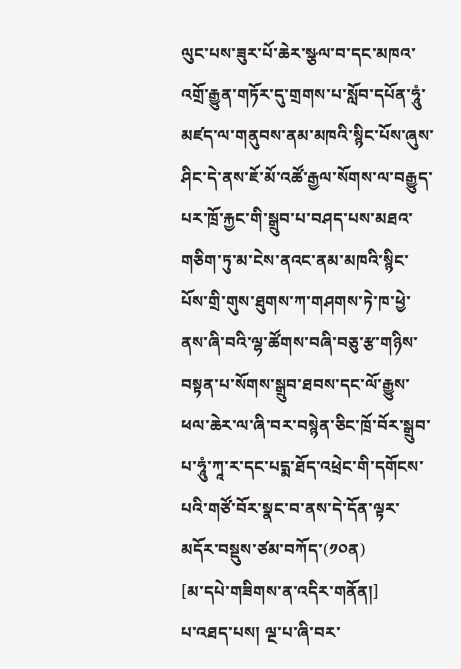ལུང་པས་ཟུར་པོ་ཆེར་སྩལ་བ་དང་མཁའ་འགྲོ་རྒྱུན་གཏོར་དུ་གྲགས་པ་སློབ་དཔོན་ཧཱུཾ་མཛད་ལ་གནུབས་ནམ་མཁའི་སྙིང་པོས་ཞུས་ཤིང་དེ་ནས་ཇོ་མོ་འཚོ་རྒྱལ་སོགས་ལ་བརྒྱུད་པར་ཁྲོ་རྐྱང་གི་སྒྲུབ་པ་བཤད་པས་མཐའ་གཅིག་ཏུ་མ་ངེས་ནའང་ནམ་མཁའི་སྙིང་པོས་གྲི་གུས་ཐུགས་ཀ་གཤགས་ཏེ་ཁ་ཕྱེ་ནས་ཞི་བའི་ལྷ་ཚོགས་བཞི་བཅུ་རྩ་གཉིས་བསྟན་པ་སོགས་སྒྲུབ་ཐབས་དང་ལོ་རྒྱུས་ཕལ་ཆེར་ལ་ཞི་བར་བསྙེན་ཅིང་ཁྲོ་བོར་སྒྲུབ་པ་ཧཱུཾ་ཀཱ་ར་དང་པདྨ་ཐོད་འཕྲེང་གི་དགོངས་པའི་གཙོ་བོར་སྣང་བ་ནས་དེ་དོན་ལྟར་མདོར་བསྡུས་ཙམ་བཀོད་(༡༠ན)
[མ་དཔེ་གཟིགས་ན་འདིར་གནོན།]
པ་འཐད་པས། ལྔ་པ་ཞི་བར་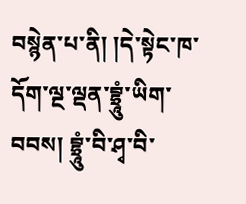བསྙེན་པ་ནི། །དེ་སྟེང་ཁ་དོག་ལྔ་ལྡན་བྷྲཱུཾ་ཡིག་བབས། བྷྲཱུཾ་བི་ཤྭ་བི་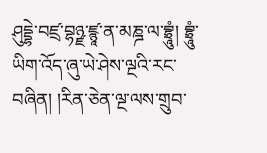ཤུདྡྷེ་བཛྲ་བྷཉྫ་ཛྙཱ་ན་མཎྜ་ལ་བྷྲཱུཾ། བྷྲཱུཾ་ཡིག་འོད་ཞུ་ཡེ་ཤེས་ལྔའི་རང་བཞིན། །རིན་ཅེན་ལྔ་ལས་གྲུབ་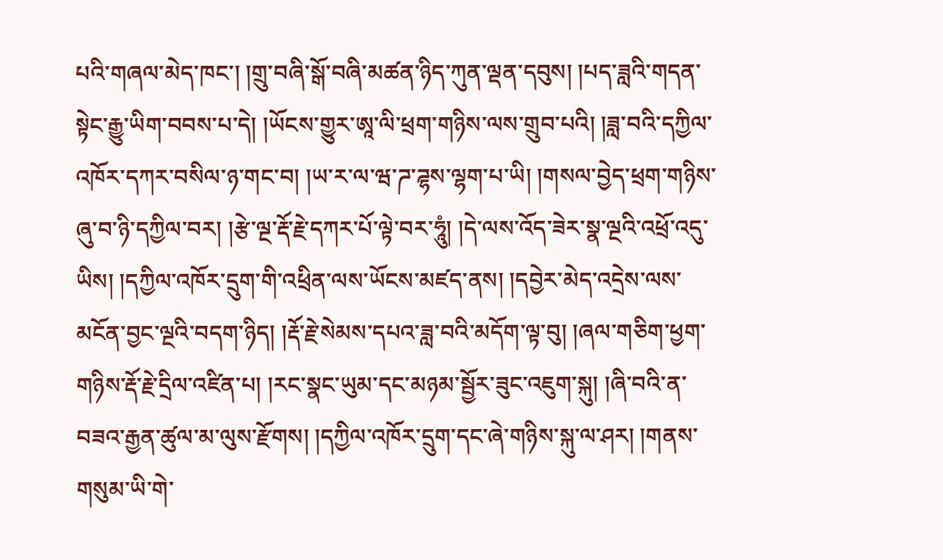པའི་གཞལ་མེད་ཁང་། །གྲུ་བཞི་སྒོ་བཞི་མཚན་ཉིད་ཀུན་ལྡན་དབུས། །པད་ཟླའི་གདན་སྟེང་རྒྱུ་ཡིག་བབས་པ་དེ། །ཡོངས་གྱུར་ཨཱ་ལི་ཕྲག་གཉིས་ལས་གྲུབ་པའི། །ཟླ་བའི་དཀྱིལ་འཁོར་དཀར་བསིལ་ཉ་གང་བ། །ཡ་ར་ལ་ཝ་ཌ་ཌྷས་ལྷག་པ་ཡི། །གསལ་བྱེད་ཕྲག་གཉིས་ཞུ་བ་ཉི་དཀྱིལ་བར། །རྩེ་ལྔ་རྡོ་རྗེ་དཀར་པོ་ལྟེ་བར་ཧཱུཾ། །དེ་ལས་འོད་ཟེར་སྣ་ལྔའི་འཕྲོ་འདུ་ཡིས། །དཀྱིལ་འཁོར་དྲུག་གི་འཕྲིན་ལས་ཡོངས་མཛད་ནས། །དབྱེར་མེད་འདྲེས་ལས་མངོན་བྱང་ལྔའི་བདག་ཉིད། །རྡོ་རྗེ་སེམས་དཔའ་ཟླ་བའི་མདོག་ལྟ་བུ། །ཞལ་གཅིག་ཕྱག་གཉིས་རྡོ་རྗེ་དྲིལ་འཛིན་པ། །རང་སྣང་ཡུམ་དང་མཉམ་སྦྱོར་ཟུང་འཇུག་སྐུ། །ཞི་བའི་ན་བཟའ་རྒྱན་ཚུལ་མ་ལུས་རྫོགས། །དཀྱིལ་འཁོར་དྲུག་དང་ཞེ་གཉིས་སྐུ་ལ་ཤར། །གནས་གསུམ་ཡི་གེ་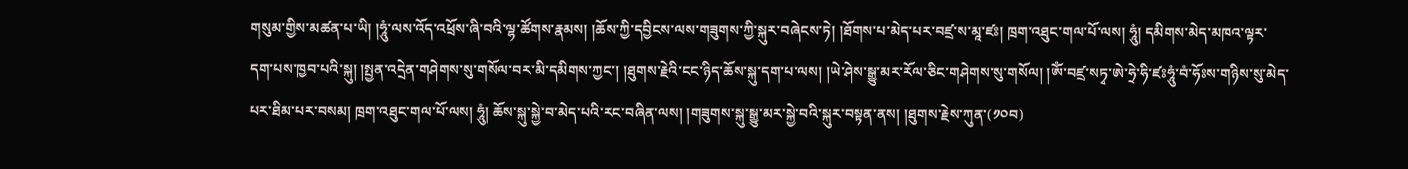གསུམ་གྱིས་མཚན་པ་ཡི། །ཧཱུཾ་ལས་འོད་འཕྲོས་ཞི་བའི་ལྷ་ཚོགས་རྣམས། །ཆོས་ཀྱི་དབྱིངས་ལས་གཟུགས་ཀྱི་སྐུར་བཞེངས་ཏེ། །ཐོགས་པ་མེད་པར་བཛྲ་ས་མཱ་ཛཿ། ཁྲག་འཐུང་གལ་པོ་ལས། ཧཱུཾ། དམིགས་མེད་མཁའ་ལྟར་དག་པས་ཁྱབ་པའི་སྐུ། །སྤྱན་འདྲེན་གཤེགས་སུ་གསོལ་བར་མི་དམིགས་ཀྱང་། །ཐུགས་རྗེའི་ངང་ཉིད་ཆོས་སྐུ་དག་པ་ལས། །ཡེ་ཤེས་སྒྱུ་མར་རོལ་ཅིང་གཤེགས་སུ་གསོལ། །ཨོཾ་བཛྲ་སཏྭ་ཨེ་ཧྲེ་ཧི་ཛཿཧཱུཾ་བཾ་ཧོཿས་གཉིས་སུ་མེད་པར་ཐིམ་པར་བསམ། ཁྲག་འཐུང་གལ་པོ་ལས། ཧཱུཾ། ཆོས་སྐུ་སྐྱེ་བ་མེད་པའི་རང་བཞིན་ལས། །གཟུགས་སྐུ་སྒྱུ་མར་སྐྱེ་བའི་སྐུར་བསྟན་ནས། །ཐུགས་རྗེས་ཀུན་(༡༠བ)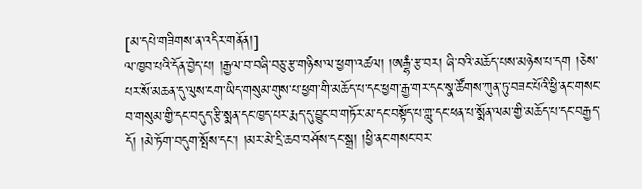[མ་དཔེ་གཟིགས་ན་འདིར་གནོན།]
ལ་ཁྱབ་པའི་དོན་བྱེད་པ། །རྒྱལ་བ་བཞི་བཅུ་རྩ་གཉིས་ལ་ཕྱག་འཚལ། །ཨརྒྷཾ་རྩ་བར། ཞི་བའི་མཆོད་པས་མཉེས་པ་དག །ཅེས་པར་སོ་མཆན་དུ་ལུས་ངག་ཡིད་གསུམ་གུས་པ་ཕྱག་གི་མཆོད་པ་དང་ཕྱག་རྒྱ་གར་དང་སྣ་ཚོགས་ཀུན་ཏུ་བཟང་པོའི་ཕྱི་ནང་གསང་བ་གསུམ་གྱི་དང་བདུད་རྩི་སྨན་དང་ཁྱད་པར་རྨད་དུ་བྱུང་བ་གཏོར་མ་དང་བསྟོད་པ་གླུ་དང་ཕན་པ་སྨོན་ལམ་གྱི་མཆོད་པ་དང་བརྒྱད་དོ། །མེ་ཏོག་བདུག་སྤོས་དང་། །མར་མེ་དྲི་ཆབ་བཤོས་དང་སྒྲ། །ཕྱི་ནང་གསང་བར་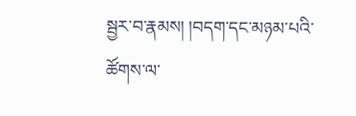སྦྱར་བ་རྣམས། །བདག་དང་མཉམ་པའི་ཚོགས་ལ་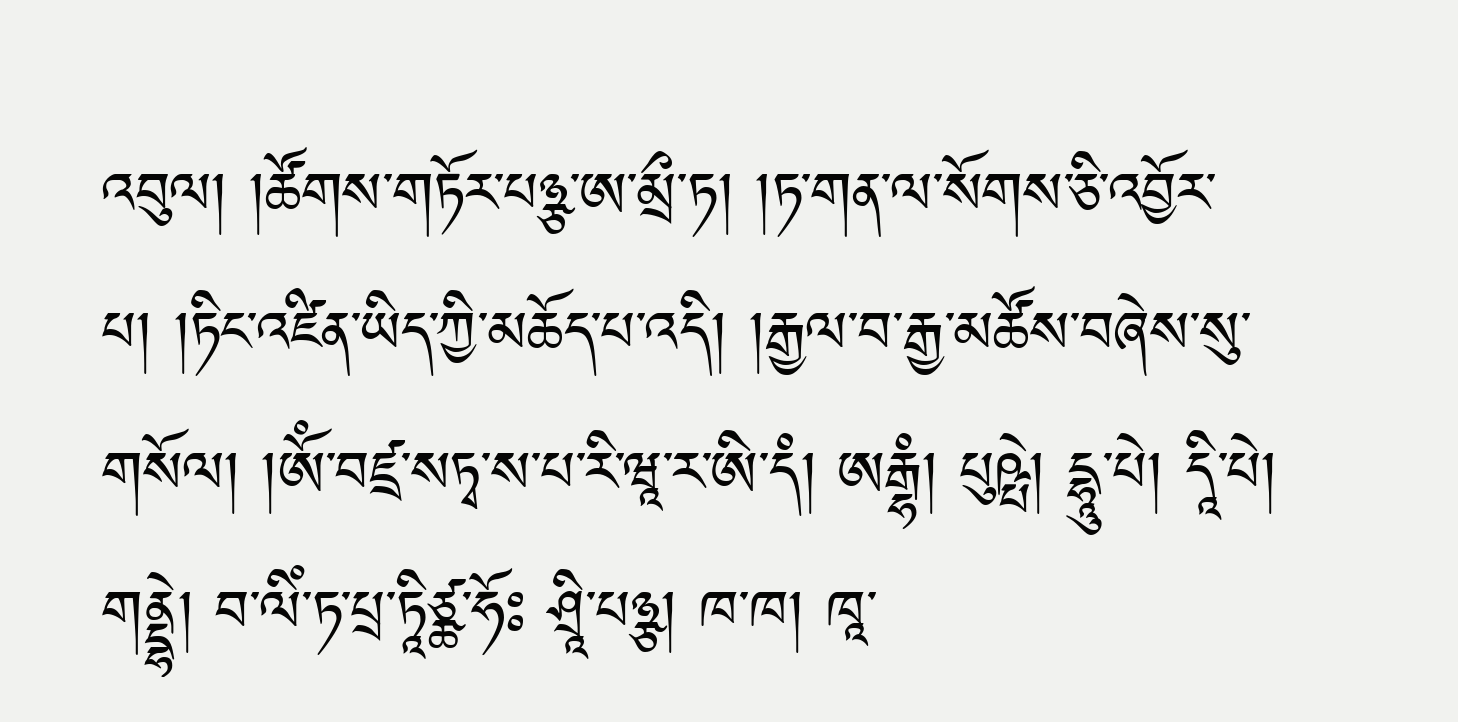འབུལ། །ཚོགས་གཏོར་པཉྩ་ཨ་མྲྀ་ཏ། །ཏ་གན་ལ་སོགས་ཅི་འབྱོར་པ། །ཏིང་འཛིན་ཡིད་ཀྱི་མཆོད་པ་འདི། །རྒྱལ་བ་རྒྱ་མཚོས་བཞེས་སུ་གསོལ། །ཨོཾ་བཛྲ་སཏྭ་ས་པ་རི་ཝཱ་ར་ཨི་དཾ། ཨརྒྷཾ། པུཥྤེ། དྷཱུ་པེ། དཱི་པེ། གནྡྷེ། བ་ལིཾ་ཏ་པྲ་ཏཱིཙྪ་ཧོཿ ཤྲཱི་པཉྩ། ཁ་ཁ། ཁཱ་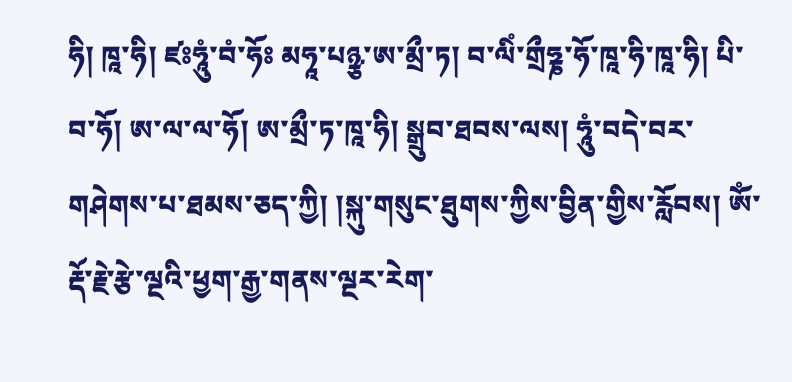ཧི། ཁཱ་ཧི། ཛཿཧཱུཾ་བཾ་ཧོཿ མཧཱ་པཉྩ་ཨ་མྲྀ་ཏ། བ་ལིཾ་གྲྀཧྞ་ཧོ་ཁཱ་ཧི་ཁཱ་ཧི། པི་བ་ཧོ། ཨ་ལ་ལ་ཧོ། ཨ་མྲྀ་ཏ་ཁཱ་ཧི། སྒྲུབ་ཐབས་ལས། ཧཱུཾ་བདེ་བར་གཤེགས་པ་ཐམས་ཅད་ཀྱི། །སྐུ་གསུང་ཐུགས་ཀྱིས་བྱིན་གྱིས་རློབས། ཨོཾ་རྡོ་རྗེ་རྩེ་ལྔའི་ཕྱག་རྒྱ་གནས་ལྔར་རེག་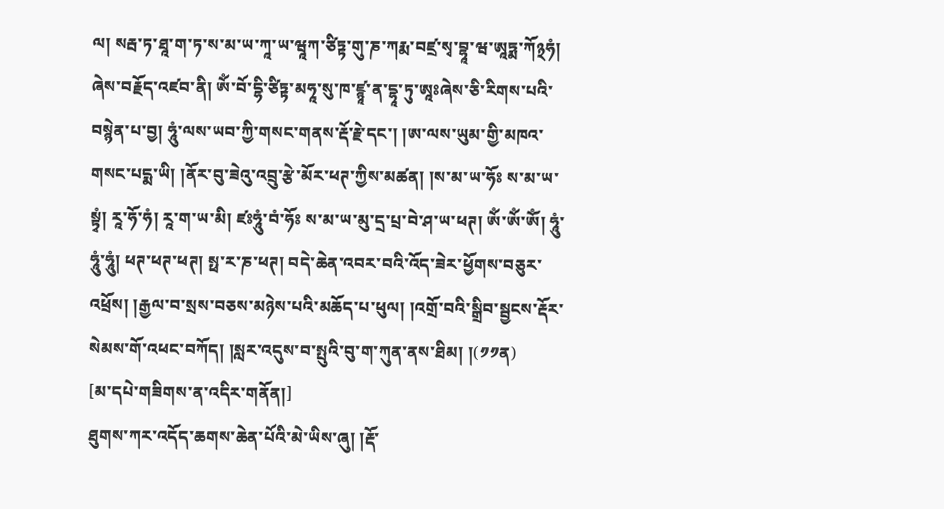ལ། སརྦ་ཏ་ཐཱ་ག་ཏ་ས་མ་ཡ་ཀཱ་ཡ་ཝཱཀ་ཙིཏྟ་གུ་ཎ་ཀརྨ་བཛྲ་སྭ་བྷཱ་ཝ་ཨཱཏྨ་ཀོ྅ཧཾ། ཞེས་བརྗོད་འཛབ་ནི། ཨོཾ་བོ་དྷི་ཙིཏྟ་མཧཱ་སུ་ཁ་ཛྙཱ་ན་དྷཱ་ཏུ་ཨཱཿཞེས་ཅི་རིགས་པའི་བསྙེན་པ་བྱ། ཧཱུཾ་ལས་ཡབ་ཀྱི་གསང་གནས་རྡོ་རྗེ་དང་། །ཨ་ལས་ཡུམ་གྱི་མཁའ་གསང་པདྨ་ཡི། །ནོར་བུ་ཟེའུ་འབྲུ་རྩེ་མོར་ཕཊ་ཀྱིས་མཚན། །ས་མ་ཡ་ཧོཿ ས་མ་ཡ་སྟྭཾ། རཱ་ཧོ་ཧཾ། རཱ་ག་ཡ་མི། ཛཿཧཱུཾ་བཾ་ཧོཿ ས་མ་ཡ་མུ་དྲ་པྲ་བེ་ཤ་ཡ་ཕཊ། ཨོཾ་ཨོཾ་ཨོཾ། ཧཱུཾ་ཧཱུཾ་ཧཱུཾ། ཕཊ་ཕཊ་ཕཊ། སྥ་ར་ཎ་ཕཊ། བདེ་ཆེན་འབར་བའི་འོད་ཟེར་ཕྱོགས་བཅུར་འཕྲོས། །རྒྱལ་བ་སྲས་བཅས་མཉེས་པའི་མཆོད་པ་ཕུལ། །འགྲོ་བའི་སྒྲིབ་སྦྱངས་རྡོར་སེམས་གོ་འཕང་བཀོད། །སླར་འདུས་བ་སྤུའི་བུ་ག་ཀུན་ནས་ཐིམ། །(༡༡ན)
[མ་དཔེ་གཟིགས་ན་འདིར་གནོན།]
ཐུགས་ཀར་འདོད་ཆགས་ཆེན་པོའི་མེ་ཡིས་ཞུ། །རྡོ་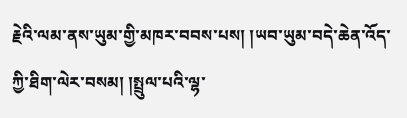རྗེའི་ལམ་ནས་ཡུམ་གྱི་མཁར་བབས་པས། །ཡབ་ཡུམ་བདེ་ཆེན་འོད་ཀྱི་ཐིག་ལེར་བསམ། །སྤྲུལ་པའི་ལྷ་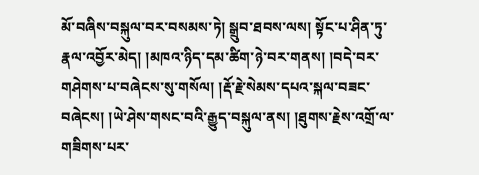མོ་བཞིས་བསྐུལ་བར་བསམས་ཏེ། སྒྲུབ་ཐབས་ལས། སྟོང་པ་ཤིན་ཏུ་རྣལ་འབྱོར་མེད། །མཁའ་ཉིད་དམ་ཚིག་ཉེ་བར་གནས། །བདེ་བར་གཤེགས་པ་བཞེངས་སུ་གསོལ། །རྡོ་རྗེ་སེམས་དཔའ་སྐལ་བཟང་བཞེངས། །ཡེ་ཤེས་གསང་བའི་རྒྱུད་བསྐུལ་ནས། །ཐུགས་རྗེས་འགྲོ་ལ་གཟིགས་པར་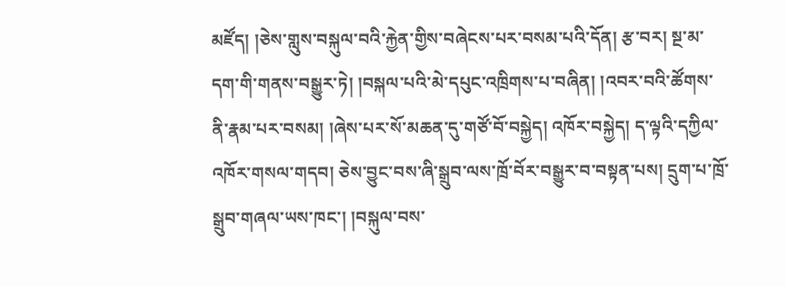མཛོད། །ཅེས་གླུས་བསྐུལ་བའི་རྐྱེན་གྱིས་བཞེངས་པར་བསམ་པའི་དོན། རྩ་བར། སྔ་མ་དག་གི་གནས་བསྒྱུར་ཏེ། །བསྐལ་པའི་མེ་དཔུང་འཁྲིགས་པ་བཞིན། །འབར་བའི་ཚོགས་ནི་རྣམ་པར་བསམ། །ཞེས་པར་སོ་མཆན་དུ་གཙོ་བོ་བསྐྱེད། འཁོར་བསྐྱེད། ད་ལྟའི་དཀྱིལ་འཁོར་གསལ་གདབ། ཅེས་བྱུང་བས་ཞི་སྒྲུབ་ལས་ཁྲོ་བོར་བསྒྱུར་བ་བསྟན་པས། དྲུག་པ་ཁྲོ་སྒྲུབ་གཞལ་ཡས་ཁང་། །བསྐུལ་བས་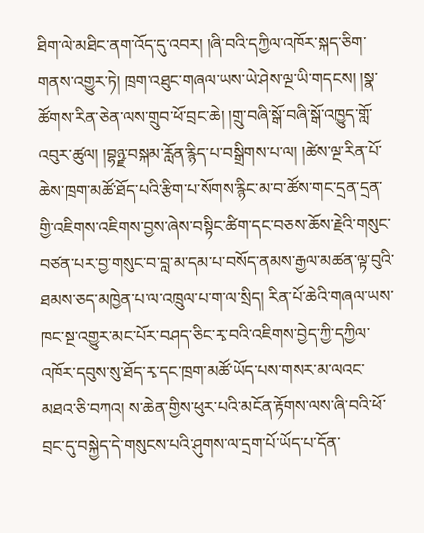ཐིག་ལེ་མཐིང་ནག་འོད་དུ་འབར། །ཞི་བའི་དཀྱིལ་འཁོར་སྐད་ཅིག་གནས་འགྱུར་ཏེ། ཁྲག་འཐུང་གཞལ་ཡས་ཡེ་ཤེས་ལྔ་ཡི་གདངས། །སྣ་ཚོགས་རིན་ཅེན་ལས་གྲུབ་ཕོ་བྲང་ཆེ། །གྲུ་བཞི་སྒོ་བཞི་སྒོ་འཁྱུད་གློ་འབུར་ཚུལ། །བྷཉྫ་བསྐམ་རློན་རྙིད་པ་བསྒྲིགས་པ་ལ། །ཚེས་ལྔ་རིན་པོ་ཆེས་ཁྲག་མཚོ་ཐོད་པའི་རྩིག་པ་སོགས་རྙིང་མ་བ་ཚོས་གང་དྲན་དྲན་གྱི་འཇིགས་འཇིགས་བྱས་ཞེས་བསྟིང་ཚིག་དང་བཅས་ཆོས་རྗེའི་གསུང་བཙན་པར་བྱ་གསུང་བ་བླ་མ་དམ་པ་བསོད་ནམས་རྒྱལ་མཚན་ལྟ་བུའི་ཐམས་ཅད་མཁྱེན་པ་ལ་འཁྲུལ་པ་ག་ལ་སྲིད། རིན་པོ་ཆེའི་གཞལ་ཡས་ཁང་སྔ་འགྱུར་མང་པོར་བཤད་ཅིང་རྭ་བའི་འཇིགས་བྱེད་ཀྱི་དཀྱིལ་འཁོར་དབུས་སུ་ཐོད་རྭ་དང་ཁྲག་མཚོ་ཡོད་པས་གསར་མ་ལའང་མཐའ་ཅི་བཀའ། ས་ཆེན་གྱིས་ཕུར་པའི་མངོན་རྟོགས་ལས་ཞི་བའི་ཕོ་བྲང་དུ་བསྐྱེད་དེ་གསུངས་པའི་ཤུགས་ལ་དྲག་པོ་ཡོད་པ་དོན་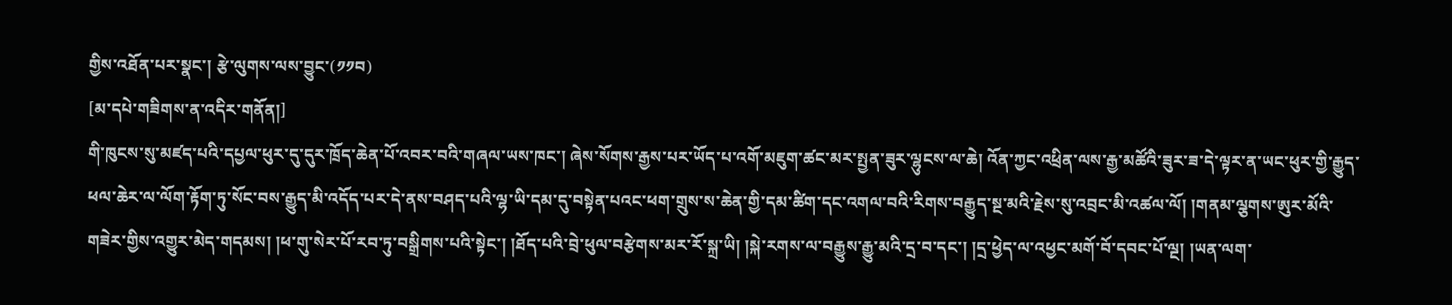གྱིས་འཐོན་པར་སྣང་། རྩེ་ལུགས་ལས་བྱུང་(༡༡བ)
[མ་དཔེ་གཟིགས་ན་འདིར་གནོན།]
གི་ཁུངས་སུ་མཛད་པའི་དཔྱལ་ཕུར་དུ་དུར་ཁྲོད་ཆེན་པོ་འབར་བའི་གཞལ་ཡས་ཁང་། ཞེས་སོགས་རྒྱས་པར་ཡོད་པ་འགོ་མཇུག་ཚང་མར་སྤྱན་ཟུར་ལྷུངས་ལ་ཆེ། འོན་ཀྱང་འཕྲིན་ལས་རྒྱ་མཚོའི་ཟུར་ཟ་དེ་ལྟར་ན་ཡང་ཕུར་གྱི་རྒྱུད་ཕལ་ཆེར་ལ་ལོག་རྟོག་ཏུ་སོང་བས་རྒྱུད་མི་འདོད་པར་དེ་ནས་བཤད་པའི་ལྷ་ཡི་དམ་དུ་བསྟེན་པའང་ཕག་གྲུས་ས་ཆེན་གྱི་དམ་ཚིག་དང་འགལ་བའི་རིགས་བརྒྱུད་སྔ་མའི་རྗེས་སུ་འབྲང་མི་འཚལ་ལོ། །གནམ་ལྕགས་ཨུར་མོའི་གཟེར་གྱིས་འགྱུར་མེད་གདམས། །ཕ་གུ་སེར་པོ་རབ་ཏུ་བསྒྲིགས་པའི་སྟེང་། །ཐོད་པའི་བྲེ་ཕུལ་བརྩེགས་མར་རོ་སྐྲ་ཡི། །སྐེ་རགས་ལ་བརྒྱུས་རྒྱུ་མའི་དྲ་བ་དང་། །དྲ་ཕྱེད་ལ་འཕྱང་མགོ་བོ་དབང་པོ་ལྔ། །ཡན་ལག་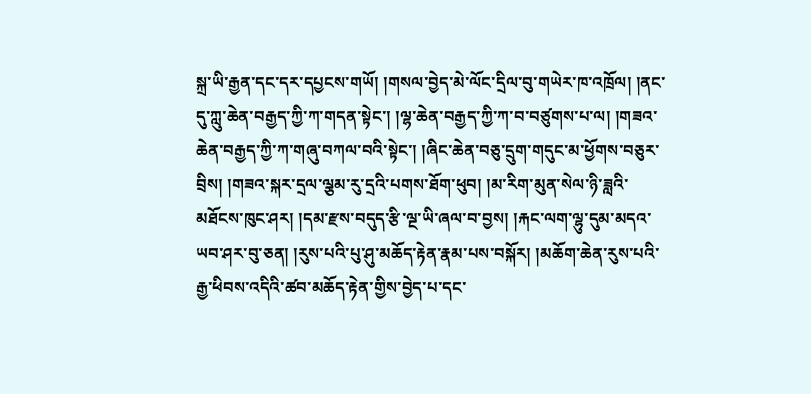སྐྲ་ཡི་རྒྱན་དང་དར་དཔྱངས་གཡོ། །གསལ་བྱེད་མེ་ལོང་དྲིལ་བུ་གཡེར་ཁ་འཁྲོལ། །ནང་དུ་ཀླུ་ཆེན་བརྒྱད་ཀྱི་ཀ་གདན་སྟེང་། །ལྷ་ཆེན་བརྒྱད་ཀྱི་ཀ་བ་བཙུགས་པ་ལ། །གཟའ་ཆེན་བརྒྱད་ཀྱི་ཀ་གཞུ་བཀལ་བའི་སྟེང་། །ཞིང་ཆེན་བཅུ་དྲུག་གདུང་མ་ཕྱོགས་བཅུར་བྲིས། །གཟའ་སྐར་དྲལ་ལྕམ་རུ་དྲའི་པགས་ཐོག་ཕུབ། །མ་རིག་མུན་སེལ་ཉི་ཟླའི་མཐོངས་ཁུང་ཤར། །དམ་རྫས་བདུད་རྩི་ལྔ་ཡི་ཞལ་བ་བྱས། །རྐང་ལག་ལྷུ་དུམ་མདའ་ཡབ་ཤར་བུ་ཅན། །རུས་པའི་པུ་ཤུ་མཆོད་རྟེན་རྣམ་པས་བསྐོར། །མཆོག་ཆེན་རུས་པའི་རྒྱ་ཕིབས་འདིའི་ཚབ་མཆོད་རྟེན་གྱིས་བྱེད་པ་དང་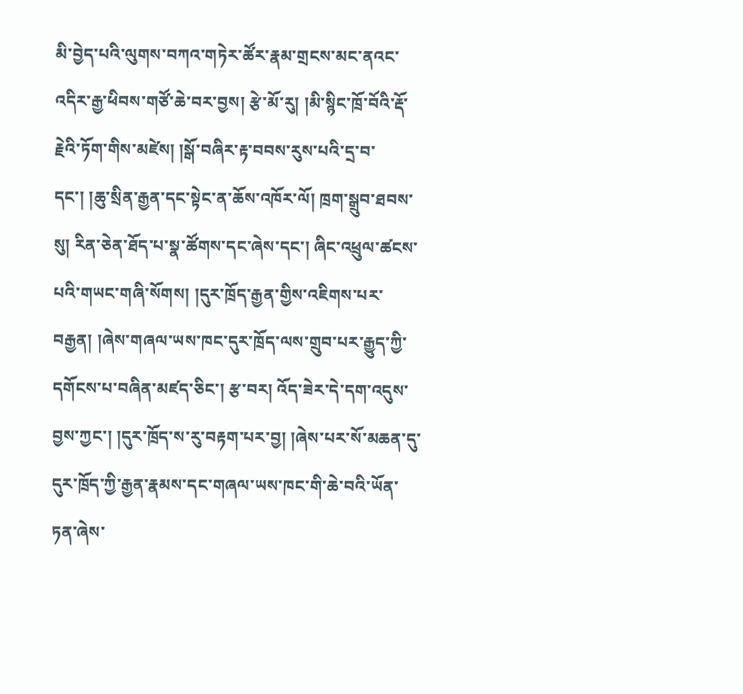མི་བྱེད་པའི་ལུགས་བཀའ་གཏེར་ཚོར་རྣམ་གྲངས་མང་ནའང་འདིར་རྒྱ་ཕིབས་གཙོ་ཆེ་བར་བྱས། རྩེ་མོ་རུ། །མི་སྙིང་ཁྲོ་བོའི་རྡོ་རྗེའི་ཏོག་གིས་མཛེས། །སྒོ་བཞིར་རྟ་བབས་རུས་པའི་དྲ་བ་དང་། །ཆུ་སྲིན་རྒྱན་དང་སྟེང་ན་ཆོས་འཁོར་ལོ། ཁྲག་སྒྲུབ་ཐབས་སུ། རིན་ཅེན་ཐོད་པ་སྣ་ཚོགས་དང་ཞེས་དང་། ཞིང་འཕྲུལ་ཚངས་པའི་གཡང་གཞི་སོགས། །དུར་ཁྲོད་རྒྱན་གྱིས་འཇིགས་པར་བརྒྱན། །ཞེས་གཞལ་ཡས་ཁང་དུར་ཁྲོད་ལས་གྲུབ་པར་རྒྱུད་ཀྱི་དགོངས་པ་བཞིན་མཛད་ཅིང་། རྩ་བར། འོད་ཟེར་དེ་དག་འདུས་བྱས་ཀྱང་། །དུར་ཁྲོད་ས་རུ་བརྟག་པར་བྱ། །ཞེས་པར་སོ་མཆན་དུ་དུར་ཁྲོད་ཀྱི་རྒྱན་རྣམས་དང་གཞལ་ཡས་ཁང་གི་ཆེ་བའི་ཡོན་ཏན་ཞེས་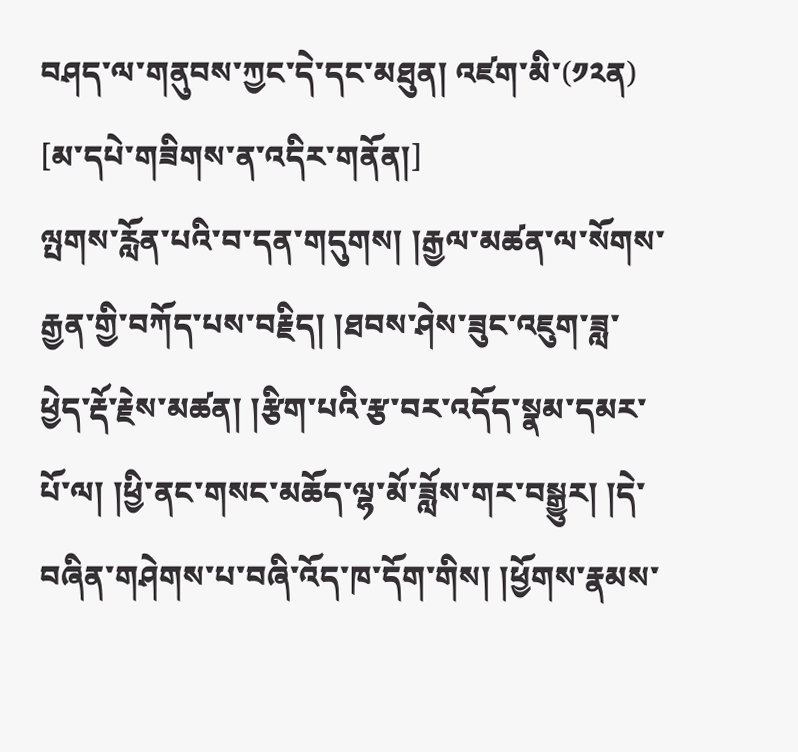བཤད་ལ་གནུབས་ཀྱང་དེ་དང་མཐུན། འཛག་མི་(༡༢ན)
[མ་དཔེ་གཟིགས་ན་འདིར་གནོན།]
ལྤགས་རློན་པའི་བ་དན་གདུགས། །རྒྱལ་མཚན་ལ་སོགས་རྒྱན་གྱི་བཀོད་པས་བརྗིད། །ཐབས་ཤེས་ཟུང་འཇུག་ཟླ་ཕྱེད་རྡོ་རྗེས་མཚན། །རྩིག་པའི་རྩ་བར་འདོད་སྣམ་དམར་པོ་ལ། །ཕྱི་ནང་གསང་མཆོད་ལྷ་མོ་ཟློས་གར་བསྒྱུར། །དེ་བཞིན་གཤེགས་པ་བཞི་འོད་ཁ་དོག་གིས། །ཕྱོགས་རྣམས་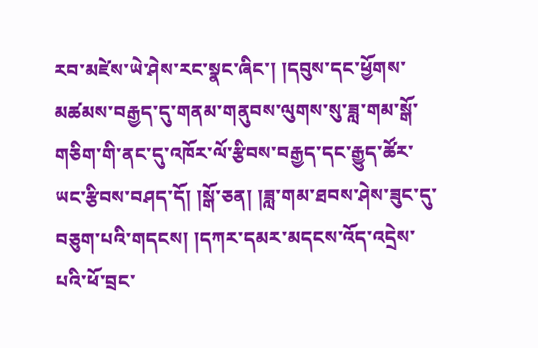རབ་མཛེས་ཡེ་ཤེས་རང་སྣང་ཞིང་། །དབུས་དང་ཕྱོགས་མཚམས་བརྒྱད་དུ་གནམ་གནུབས་ལུགས་སུ་ཟླ་གམ་སྒོ་གཅིག་གི་ནང་དུ་འཁོར་ལོ་རྩིབས་བརྒྱད་དང་རྒྱུད་ཚོར་ཡང་རྩིབས་བཤད་དོ། །སྒོ་ཅན། །ཟླ་གམ་ཐབས་ཤེས་ཟུང་དུ་བཅུག་པའི་གདངས། །དཀར་དམར་མདངས་འོད་འདྲེས་པའི་ཕོ་བྲང་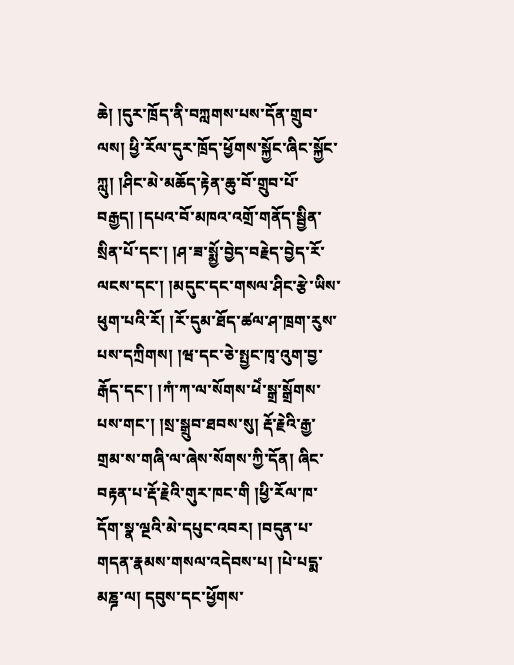ཆེ། །དུར་ཁྲོད་ནི་བཀླགས་པས་དོན་གྲུབ་ལས། ཕྱི་རོལ་དུར་ཁྲོད་ཕྱོགས་སྐྱོང་ཞིང་སྐྱོང་ཀླུ། །ཤིང་མེ་མཆོད་རྟེན་ཆུ་བོ་གྲུབ་པོ་བརྒྱད། །དཔའ་བོ་མཁའ་འགྲོ་གནོད་སྦྱིན་སྲིན་པོ་དང་། །ཤ་ཟ་སྨྱོ་བྱེད་བརྗེད་བྱེད་རོ་ལངས་དང་། །མདུང་དང་གསལ་ཤིང་རྩེ་ཡིས་ཕུག་པའི་རོ། །རོ་དུམ་ཐོད་ཚལ་ཤ་ཁྲག་རུས་པས་དཀྲིགས། །ཝ་དང་ཅེ་སྤྱང་ཁྭ་འུག་བྱ་རྒོད་དང་། །ཀཾ་ཀ་ལ་སོགས་ཕེཾ་སྒྲ་སྒྲོགས་པས་གང་། །སྲ་སྒྲུབ་ཐབས་སུ། རྡོ་རྗེའི་རྒྱ་གྲམ་ས་གཞི་ལ་ཞེས་སོགས་ཀྱི་དོན། ཞིང་བརྟན་པ་རྡོ་རྗེའི་གུར་ཁང་གི །ཕྱི་རོལ་ཁ་དོག་སྣ་ལྔའི་མེ་དཔུང་འབར། །བདུན་པ་གདན་རྣམས་གསལ་འདེབས་པ། །པེ་པདྨ་མཎྜ་ལ། དབུས་དང་ཕྱོགས་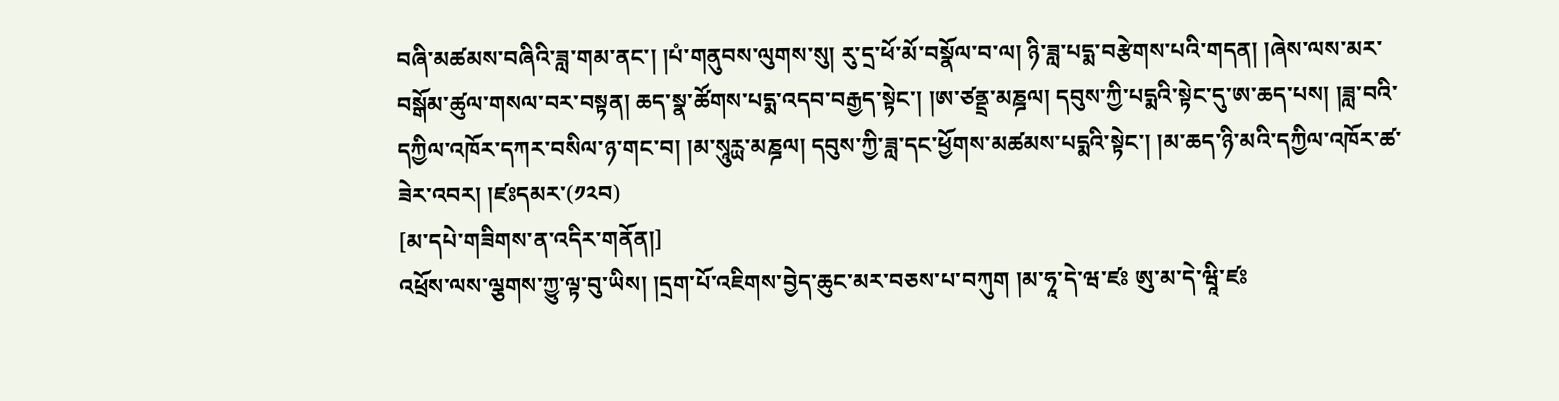བཞི་མཚམས་བཞིའི་ཟླ་གམ་ནང་། །པཾ་གནུབས་ལུགས་སུ། རུ་དྲ་ཕོ་མོ་བསྣོལ་བ་ལ། ཉི་ཟླ་པདྨ་བརྩེགས་པའི་གདན། །ཞེས་ལས་མར་བསྒོམ་ཚུལ་གསལ་བར་བསྟན། ཆད་སྣ་ཚོགས་པདྨ་འདབ་བརྒྱད་སྟེང་། །ཨ་ཙནྡྲ་མཎྜལ། དབུས་ཀྱི་པདྨའི་སྟེང་དུ་ཨ་ཆད་པས། །ཟླ་བའི་དཀྱིལ་འཁོར་དཀར་བསིལ་ཉ་གང་བ། །མ་སཱུཪྻ་མཎྜལ། དབུས་ཀྱི་ཟླ་དང་ཕྱོགས་མཚམས་པདྨའི་སྟེང་། །མ་ཆད་ཉི་མའི་དཀྱིལ་འཁོར་ཚ་ཟེར་འབར། །ཛཿདམར་(༡༢བ)
[མ་དཔེ་གཟིགས་ན་འདིར་གནོན།]
འཕྲོས་ལས་ལྕགས་ཀྱུ་ལྟ་བུ་ཡིས། །དྲག་པོ་འཇིགས་བྱེད་ཆུང་མར་བཅས་པ་བཀུག །མ་ཧཱ་དེ་ཝ་ཛཿ ཨུ་མ་དེ་ཝཱི་ཛཿ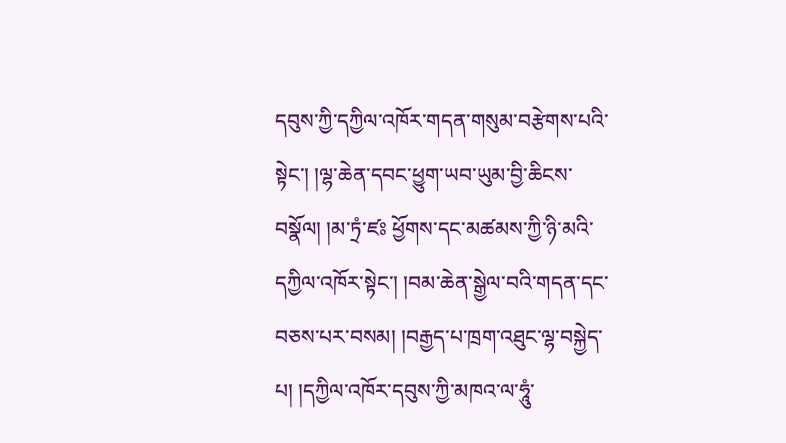དབུས་ཀྱི་དཀྱིལ་འཁོར་གདན་གསུམ་བརྩེགས་པའི་སྟེང་། །ལྷ་ཆེན་དབང་ཕྱུག་ཡབ་ཡུམ་བྱི་ཆིངས་བསྣོལ། །མ་ཏྲཾ་ཛཿ ཕྱོགས་དང་མཚམས་ཀྱི་ཉི་མའི་དཀྱིལ་འཁོར་སྟེང་། །བམ་ཆེན་སྒྱེལ་བའི་གདན་དང་བཅས་པར་བསམ། །བརྒྱད་པ་ཁྲག་འཐུང་ལྷ་བསྐྱེད་པ། །དཀྱིལ་འཁོར་དབུས་ཀྱི་མཁའ་ལ་ཧཱུཾ་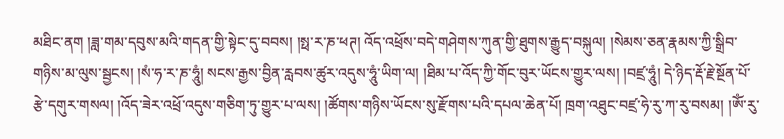མཐིང་ནག །ཟླ་གམ་དབུས་མའི་གདན་གྱི་སྟེང་དུ་བབས། །སྥ་ར་ཎ་ཕཊ། འོད་འཕྲོས་བདེ་གཤེགས་ཀུན་གྱི་ཐུགས་རྒྱུད་བསྐུལ། །སེམས་ཅན་རྣམས་ཀྱི་སྒྲིབ་གཉིས་མ་ལུས་སྦྱངས། །སཾ་ཧ་ར་ཎ་ཧཱུཾ། སངས་རྒྱས་བྱིན་རླབས་ཚུར་འདུས་ཧཱུཾ་ཡིག་ལ། །ཐིམ་པ་འོད་ཀྱི་གོང་བུར་ཡོངས་གྱུར་ལས། །བཛྲ་ཧཱུཾ། དེ་ཉིད་རྡོ་རྗེ་སྔོན་པོ་རྩེ་དགུར་གསལ། །འོད་ཟེར་འཕྲོ་འདུས་གཅིག་ཏུ་གྱུར་པ་ལས། །ཚོགས་གཉིས་ཡོངས་སུ་རྫོགས་པའི་དཔལ་ཆེན་པོ། ཁྲག་འཐུང་བཛྲ་ཧེ་རུ་ཀ་རུ་བསམ། །ཨོཾ་རུ་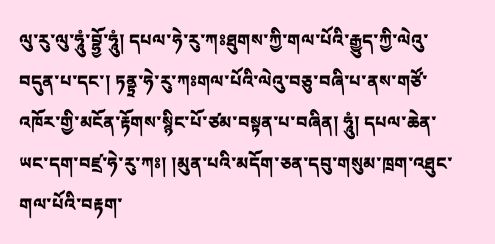ལུ་རུ་ལུ་ཧཱུཾ་བྷྱོ་ཧཱུཾ། དཔལ་ཧེ་རུ་ཀཿཐུགས་ཀྱི་གལ་པོའི་རྒྱུད་ཀྱི་ལེའུ་བདུན་པ་དང་། ཏནྟྲ་ཧེ་རུ་ཀཿགལ་པོའི་ལེའུ་བཅུ་བཞི་པ་ནས་གཙོ་འཁོར་གྱི་མངོན་རྟོགས་སྙིང་པོ་ཙམ་བསྟན་པ་བཞིན། ཧཱུཾ། དཔལ་ཆེན་ཡང་དག་བཛྲ་ཧེ་རུ་ཀཿ། །མུན་པའི་མདོག་ཅན་དབུ་གསུམ་ཁྲག་འཐུང་གལ་པོའི་བརྟག་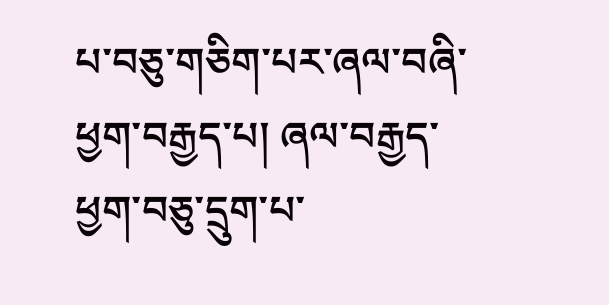པ་བཅུ་གཅིག་པར་ཞལ་བཞི་ཕྱག་བརྒྱད་པ། ཞལ་བརྒྱད་ཕྱག་བཅུ་དྲུག་པ་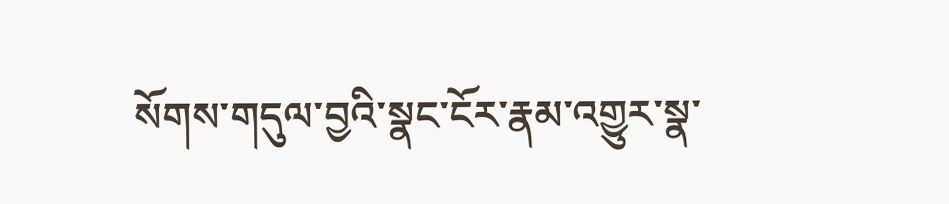སོགས་གདུལ་བྱའི་སྣང་ངོར་རྣམ་འགྱུར་སྣ་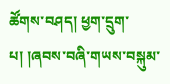ཚོགས་བཤད། ཕྱག་དྲུག་པ། །ཞབས་བཞི་གཡས་བསྐུམ་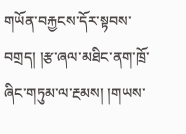གཡོན་བརྐྱངས་དོར་སྟབས་བགྲད། །རྩ་ཞལ་མཐིང་ནག་ཁྲོ་ཞིང་གཏུམ་ལ་རྔམས། །གཡས་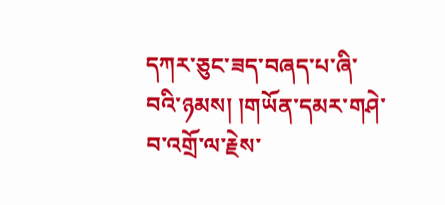དཀར་ཅུང་ཟད་བཞད་པ་ཞི་བའི་ཉམས། །གཡོན་དམར་གཤེ་བ་འགྲོ་ལ་རྗེས་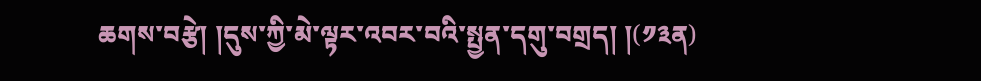ཆགས་བརྩེ། །དུས་ཀྱི་མེ་ལྟར་འབར་བའི་སྤྱན་དགུ་བགྲད། །(༡༣ན)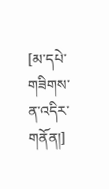[མ་དཔེ་གཟིགས་ན་འདིར་གནོན།]